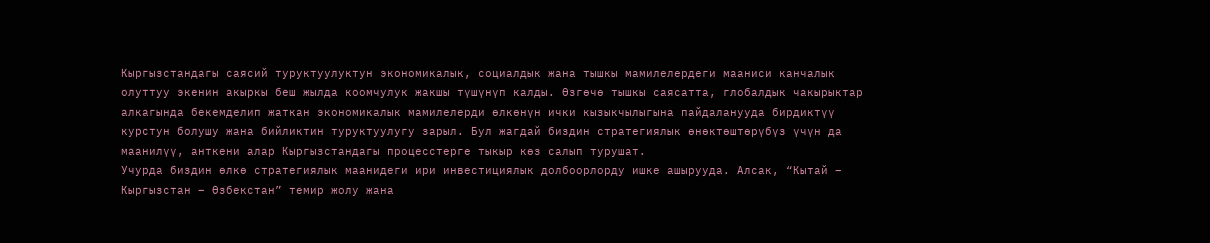Кыргызстандагы саясий туруктуулуктун экономикалык, социалдык жана тышкы мамилелердеги мааниси канчалык олуттуу экенин акыркы беш жылда коомчулук жакшы түшүнүп калды. Өзгөчө тышкы саясатта, глобалдык чакырыктар алкагында бекемделип жаткан экономикалык мамилелерди өлкөнүн ички кызыкчылыгына пайдаланууда бирдиктүү курстун болушу жана бийликтин туруктуулугу зарыл. Бул жагдай биздин стратегиялык өнөктөштөрүбүз үчүн да маанилүү, анткени алар Кыргызстандагы процесстерге тыкыр көз салып турушат.
Учурда биздин өлкө стратегиялык маанидеги ири инвестициялык долбоорлорду ишке ашырууда. Алсак, “Кытай – Кыргызстан – Өзбекстан” темир жолу жана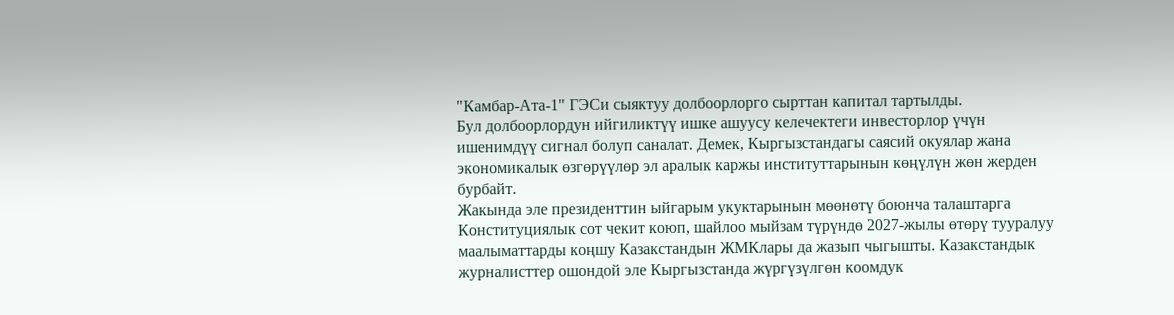"Камбар-Ата-1" ГЭСи сыяктуу долбоорлорго сырттан капитал тартылды.
Бул долбоорлордун ийгиликтүү ишке ашуусу келечектеги инвесторлор үчүн ишенимдүү сигнал болуп саналат. Демек, Кыргызстандагы саясий окуялар жана экономикалык өзгөрүүлөр эл аралык каржы институттарынын көңүлүн жөн жерден бурбайт.
Жакында эле президенттин ыйгарым укуктарынын мөөнөтү боюнча талаштарга Конституциялык сот чекит коюп, шайлоо мыйзам түрүндө 2027-жылы өтөрү тууралуу маалыматтарды коңшу Казакстандын ЖМКлары да жазып чыгышты. Казакстандык журналисттер ошондой эле Кыргызстанда жүргүзүлгөн коомдук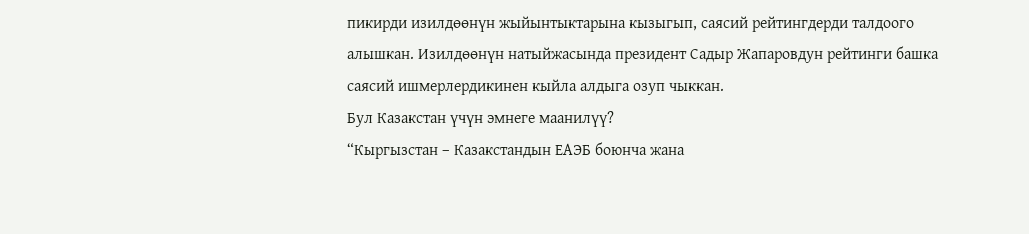пикирди изилдөөнүн жыйынтыктарына кызыгып, саясий рейтингдерди талдоого алышкан. Изилдөөнүн натыйжасында президент Садыр Жапаровдун рейтинги башка саясий ишмерлердикинен кыйла алдыга озуп чыккан.
Бул Казакстан үчүн эмнеге маанилүү?
“Кыргызстан – Казакстандын ЕАЭБ боюнча жана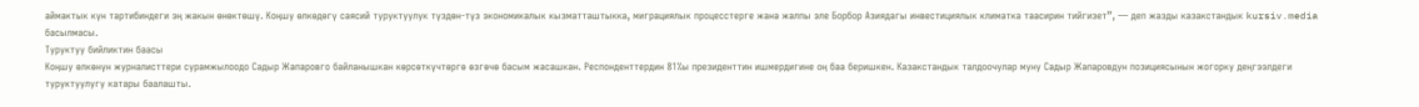аймактык күн тартибиндеги эң жакын өнөктөшү. Коңшу өлкөдөгү саясий туруктуулук түздөн-түз экономикалык кызматташтыкка, миграциялык процесстерге жана жалпы эле Борбор Азиядагы инвестициялык климатка таасирин тийгизет”, — деп жазды казакстандык kursiv.media басылмасы.
Туруктуу бийликтин баасы
Коңшу өлкөнүн журналисттери сурамжылоодо Садыр Жапаровго байланышкан көрсөткүчтөргө өзгөчө басым жасашкан. Респонденттердин 81%ы президенттин ишмердигине оң баа беришкен. Казакстандык талдоочулар муну Садыр Жапаровдун позициясынын жогорку деңгээлдеги туруктуулугу катары баалашты.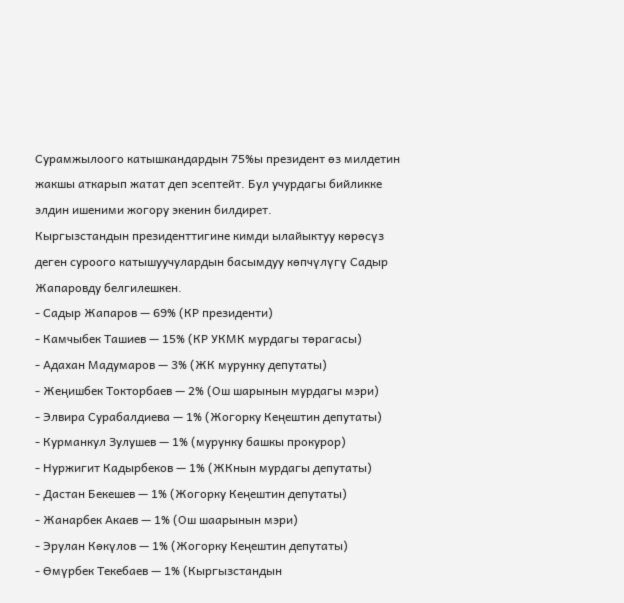Сурамжылоого катышкандардын 75%ы президент өз милдетин жакшы аткарып жатат деп эсептейт. Бул учурдагы бийликке элдин ишеними жогору экенин билдирет.
Кыргызстандын президенттигине кимди ылайыктуу көрөсүз деген суроого катышуучулардын басымдуу көпчүлүгү Садыр Жапаровду белгилешкен.
- Садыр Жапаров — 69% (КР президенти)
- Камчыбек Ташиев — 15% (КР УКМК мурдагы төрагасы)
- Адахан Мадумаров — 3% (ЖК мурунку депутаты)
- Жеңишбек Токторбаев — 2% (Ош шарынын мурдагы мэри)
- Элвира Сурабалдиева — 1% (Жогорку Кеңештин депутаты)
- Курманкул Зулушев — 1% (мурунку башкы прокурор)
- Нуржигит Кадырбеков — 1% (ЖКнын мурдагы депутаты)
- Дастан Бекешев — 1% (Жогорку Кеңештин депутаты)
- Жанарбек Акаев — 1% (Ош шаарынын мэри)
- Эрулан Көкүлов — 1% (Жогорку Кеңештин депутаты)
- Өмүрбек Текебаев — 1% (Кыргызстандын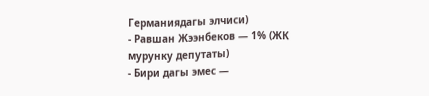Германиядагы элчиси)
- Равшан Жээнбеков — 1% (ЖК мурунку депутаты)
- Бири дагы эмес —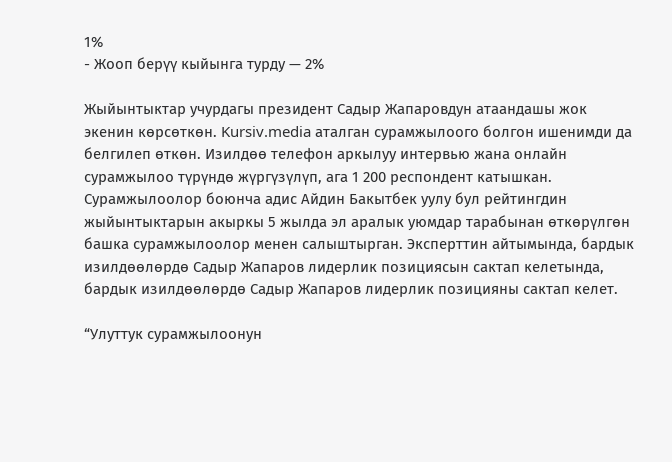1%
- Жооп берүү кыйынга турду — 2%

Жыйынтыктар учурдагы президент Садыр Жапаровдун атаандашы жок экенин көрсөткөн. Kursiv.media аталган сурамжылоого болгон ишенимди да белгилеп өткөн. Изилдөө телефон аркылуу интервью жана онлайн сурамжылоо түрүндө жүргүзүлүп, ага 1 200 респондент катышкан.
Сурамжылоолор боюнча адис Айдин Бакытбек уулу бул рейтингдин жыйынтыктарын акыркы 5 жылда эл аралык уюмдар тарабынан өткөрүлгөн башка сурамжылоолор менен салыштырган. Эксперттин айтымында, бардык изилдөөлөрдө Садыр Жапаров лидерлик позициясын сактап келетында, бардык изилдөөлөрдө Садыр Жапаров лидерлик позицияны сактап келет.

“Улуттук сурамжылоонун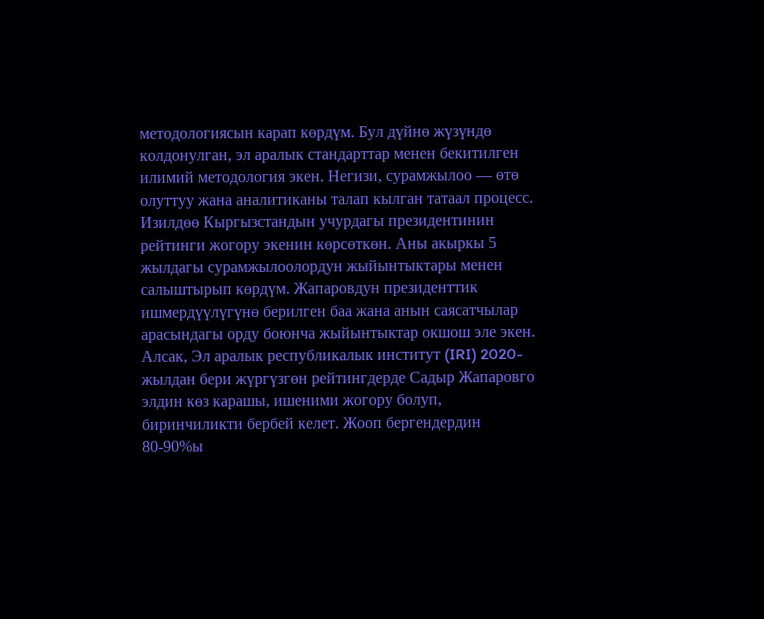методологиясын карап көрдүм. Бул дүйнө жүзүндө колдонулган, эл аралык стандарттар менен бекитилген илимий методология экен. Негизи, сурамжылоо — өтө олуттуу жана аналитиканы талап кылган татаал процесс.
Изилдөө Кыргызстандын учурдагы президентинин рейтинги жогору экенин көрсөткөн. Аны акыркы 5 жылдагы сурамжылоолордун жыйынтыктары менен салыштырып көрдүм. Жапаровдун президенттик ишмердүүлүгүнө берилген баа жана анын саясатчылар арасындагы орду боюнча жыйынтыктар окшош эле экен.
Алсак, Эл аралык республикалык институт (IRI) 2020-жылдан бери жүргүзгөн рейтингдерде Садыр Жапаровго элдин көз карашы, ишеними жогору болуп, биринчиликти бербей келет. Жооп бергендердин 80-90%ы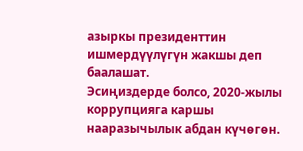азыркы президенттин ишмердүүлүгүн жакшы деп баалашат.
Эсиңиздерде болсо, 2020-жылы коррупцияга каршы нааразычылык абдан күчөгөн.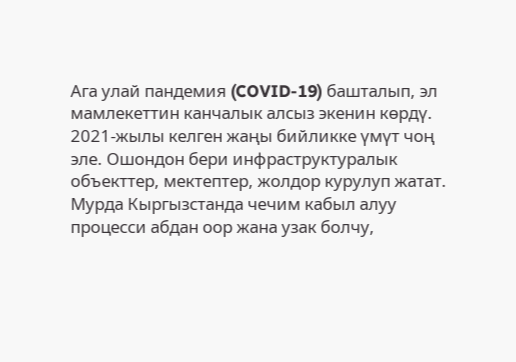Ага улай пандемия (COVID-19) башталып, эл мамлекеттин канчалык алсыз экенин көрдү. 2021-жылы келген жаңы бийликке үмүт чоң эле. Ошондон бери инфраструктуралык объекттер, мектептер, жолдор курулуп жатат. Мурда Кыргызстанда чечим кабыл алуу процесси абдан оор жана узак болчу,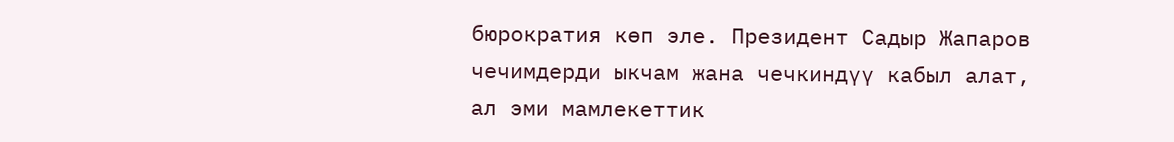бюрократия көп эле. Президент Садыр Жапаров чечимдерди ыкчам жана чечкиндүү кабыл алат, ал эми мамлекеттик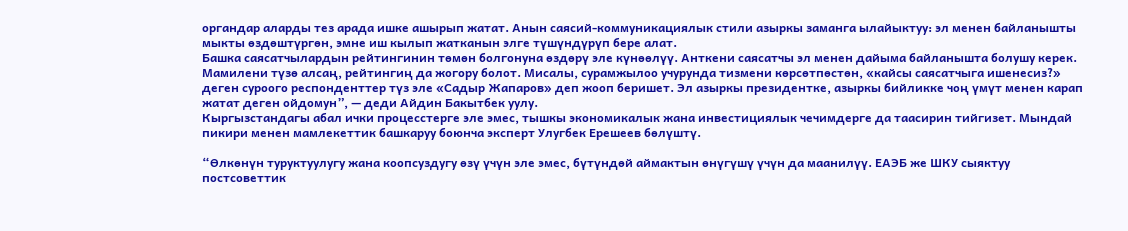органдар аларды тез арада ишке ашырып жатат. Анын саясий-коммуникациялык стили азыркы заманга ылайыктуу: эл менен байланышты мыкты өздөштүргөн, эмне иш кылып жатканын элге түшүндүрүп бере алат.
Башка саясатчылардын рейтингинин төмөн болгонуна өздөрү эле күнөөлүү. Анткени саясатчы эл менен дайыма байланышта болушу керек. Мамилени түзө алсаң, рейтингиң да жогору болот. Мисалы, сурамжылоо учурунда тизмени көрсөтпөстөн, «кайсы саясатчыга ишенесиз?» деген суроого респонденттер түз эле «Садыр Жапаров» деп жооп беришет. Эл азыркы президентке, азыркы бийликке чоң үмүт менен карап жатат деген ойдомун”, — деди Айдин Бакытбек уулу.
Кыргызстандагы абал ички процесстерге эле эмес, тышкы экономикалык жана инвестициялык чечимдерге да таасирин тийгизет. Мындай пикири менен мамлекеттик башкаруу боюнча эксперт Улугбек Ерешеев бөлүштү.

“Өлкөнүн туруктуулугу жана коопсуздугу өзү үчүн эле эмес, бүтүндөй аймактын өнүгүшү үчүн да маанилүү. ЕАЭБ же ШКУ сыяктуу постсоветтик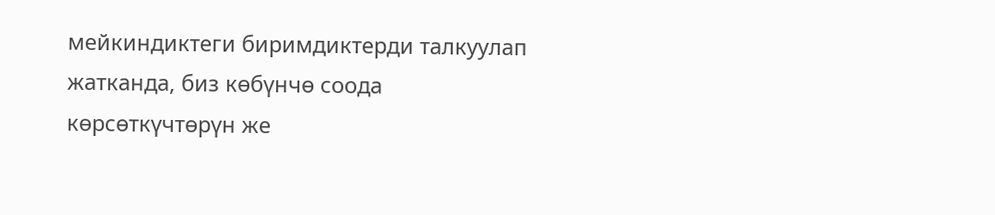мейкиндиктеги биримдиктерди талкуулап жатканда, биз көбүнчө соода көрсөткүчтөрүн же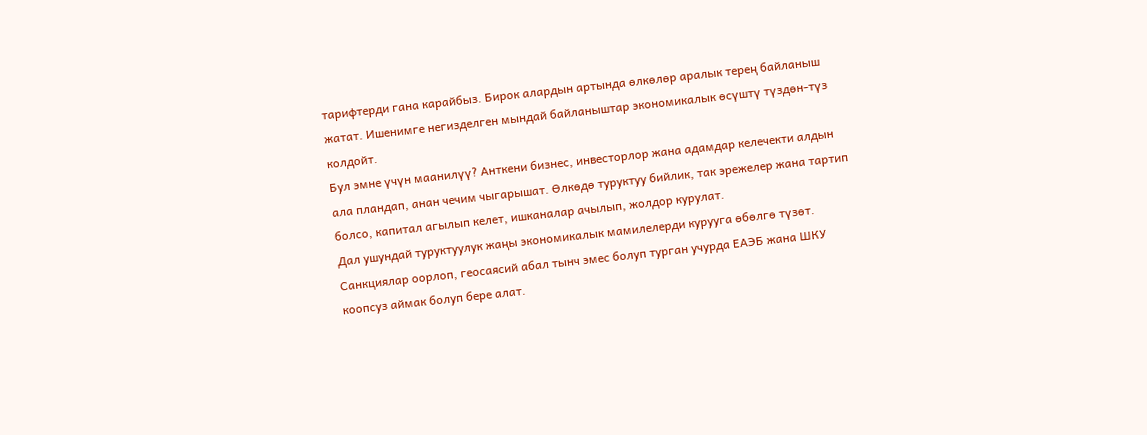тарифтерди гана карайбыз. Бирок алардын артында өлкөлөр аралык терең байланыш жатат. Ишенимге негизделген мындай байланыштар экономикалык өсүштү түздөн-түз колдойт.
Бул эмне үчүн маанилүү? Анткени бизнес, инвесторлор жана адамдар келечекти алдын ала пландап, анан чечим чыгарышат. Өлкөдө туруктуу бийлик, так эрежелер жана тартип болсо, капитал агылып келет, ишканалар ачылып, жолдор курулат.
Дал ушундай туруктуулук жаңы экономикалык мамилелерди курууга өбөлгө түзөт. Санкциялар оорлоп, геосаясий абал тынч эмес болуп турган учурда ЕАЭБ жана ШКУ коопсуз аймак болуп бере алат.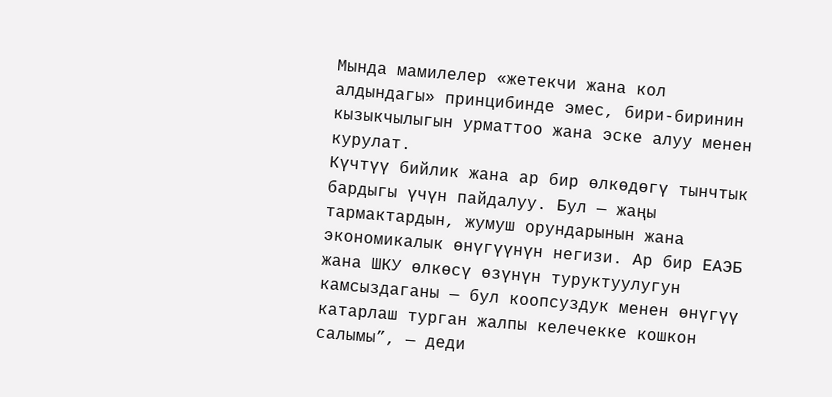Мында мамилелер «жетекчи жана кол алдындагы» принцибинде эмес, бири-биринин кызыкчылыгын урматтоо жана эске алуу менен курулат.
Күчтүү бийлик жана ар бир өлкөдөгү тынчтык бардыгы үчүн пайдалуу. Бул — жаңы тармактардын, жумуш орундарынын жана экономикалык өнүгүүнүн негизи. Ар бир ЕАЭБ жана ШКУ өлкөсү өзүнүн туруктуулугун камсыздаганы — бул коопсуздук менен өнүгүү катарлаш турган жалпы келечекке кошкон салымы”, — деди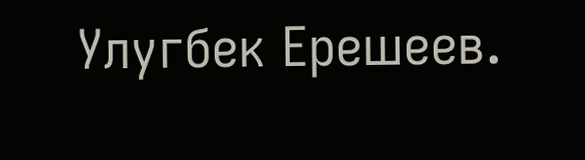Улугбек Ерешеев.